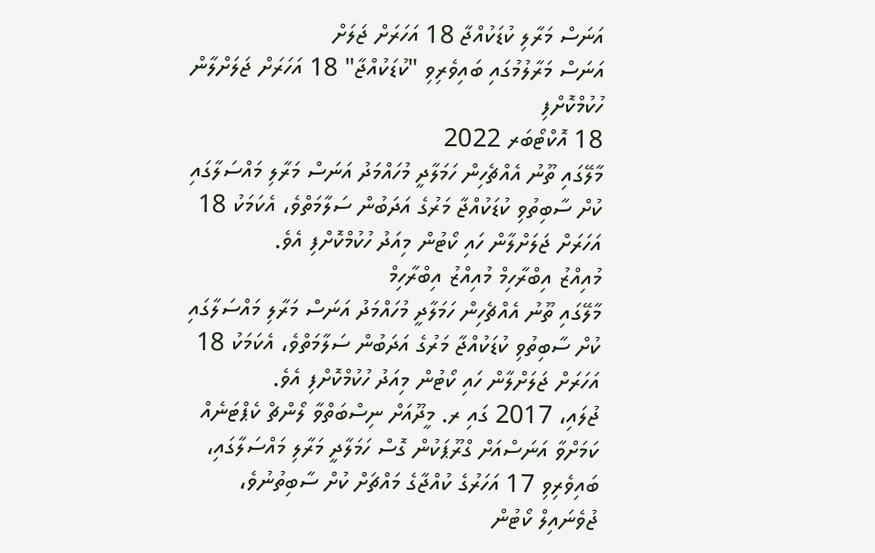އަނަސް މަރާލި ކުޑަކުއްޖާ 18 އަހަރަށް ޖަލަށް
އަނަސް މަރާލުމުގައި ބައިވެރިވި "ކުޑަކުއްޖާ" 18 އަހަރަށް ޖަލަށްލާން ހުކުމްކޮށްފި
18 އޮކްޓޯބަރ 2022
މާލޭގައި ތޫނު އެއްޗެހިން ހަމަލާދީ މުހައްމަދު އަނަސް މަރާލި މައްސަލާގައި ކުށް ސާބިތުވި ކުޑަކުއްޖާ މަރުގެ އަދަބުން ސަލާމަތްވެ، އެކަމަކު 18 އަހަރަށް ޖަލަށްލާން ހައި ކޯޓުން މިއަދު ހުކުމްކޮށްފި އެވެ.
މުއިއްޒު އިބްރާހިމް މުއިއްޒު އިބްރާހިމް
މާލޭގައި ތޫނު އެއްޗެހިން ހަމަލާދީ މުހައްމަދު އަނަސް މަރާލި މައްސަލާގައި ކުށް ސާބިތުވި ކުޑަކުއްޖާ މަރުގެ އަދަބުން ސަލާމަތްވެ، އެކަމަކު 18 އަހަރަށް ޖަލަށްލާން ހައި ކޯޓުން މިއަދު ހުކުމްކޮށްފި އެވެ.
ޖުލައި، 2017 ގައި ރ. މީދޫއަށް ނިސްބަތްވާ ލޯންޗް ކެޕްޓަނެއް ކަމަށްވާ އަނަސްއަށް ގްރޫޕަކުން ގޮސް ހަމަލާދީ މަރާލި މައްސަލާގައި، ބައިވެރިވި 17 އަހަރުގެ ކުއްޖާގެ މައްޗަށް ކުށް ސާބިތުނުވެ، ޖުވެނައިލް ކޯޓުން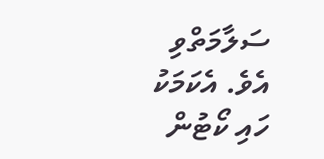ސަލާމަތްވި އެވެ. އެކަމަކު ހައި ކޯޓުން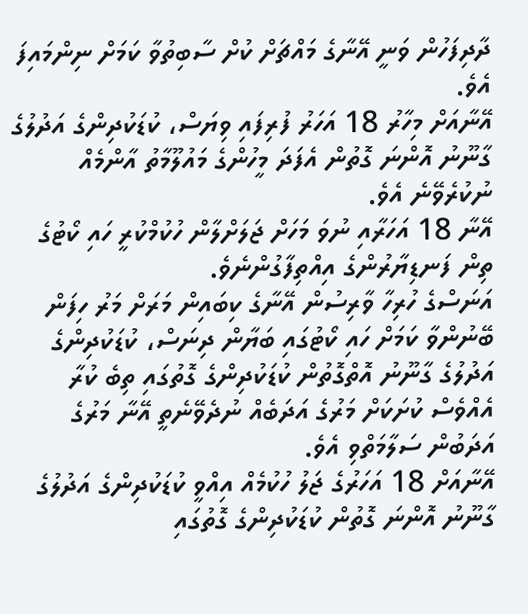ދާދިފަހުން ވަނީ އޭނާގެ މައްޗަށް ކުށް ސާބިތުވާ ކަމަށް ނިންމައިފަ އެވެ.
އޭނާއަށް މިހާރު 18 އަހަރު ފުރިފައި ވިޔަސް، ކުޑަކުދިންގެ އަދުލުގެ ގާނޫނު އޮންނަ ގޮތުން އެފަދަ މީހުންގެ މައުލޫމާތު އާންމެއް ނުކުރެވޭނެ އެވެ.
އޭނާ 18 އަހަރާއި ނުވަ މަހަށް ޖަލަށްލާން ހުކުމްކުރީ ހައި ކޯޓުގެ ތިން ފަނޑިޔާރުންގެ އިއްތިފާގުންނެވެ.
އަނަސްގެ ހުރިހާ ވާރިސުން އޭނާގެ ކިބައިން މަރަށް މަރު ހިފަން ބޭނުންވާ ކަމަށް ހައި ކޯޓުގައި ބަޔާން ދިނަސް، ކުޑަކުދިންގެ އަދުލުގެ ގާނޫނު އޮތްގޮތުން ކުޑަކުދިންގެ ގޮތުގައި ތިބެ ކުރާ އެއްވެސް ކުށަކަށް މަރުގެ އަދަބެއް ނުދެވޭނެތީ އޭނާ މަރުގެ އަދަބުން ސަލާމަތްވި އެވެ.
އޭނާއަށް 18 އަހަރުގެ ޖަލު ހުކުމެއް އިއްވީ ކުޑަކުދިންގެ އަދުލުގެ ގާނޫނު އޮންނަ ގޮތުން ކުޑަކުދިންގެ ގޮތުގައި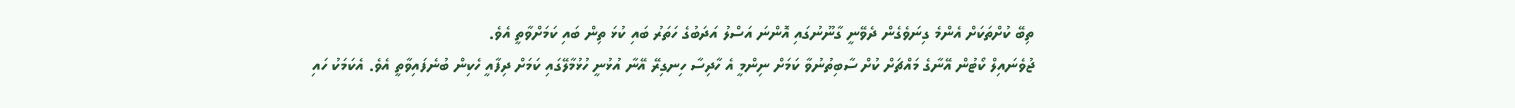ތިބޭ ކުށްތަކަށް އެންމެ ގިނަވެގެން ދެވޭނީ ގާނޫނުގައި އޮންނަ އަސްލު އަދަބުގެ ހަތަރު ބައި ކުޅަ ތިން ބައި ކަމަށްވާތީ އެވެ.
ޖުވެނައިލް ކޯޓުން އޭނާގެ މައްޗަށް ކުށް ސާބިތުނުވާ ކަމަށް ނިންމީ އެ ހާދިސާ ހިނގިރޭ އޭނާ އުޅުނީ ހުޅުމާލޭގައި ކަމަށް ދިފާއީ ހެކިން ބުނެފައިވާތީ އެވެ. އެކަމަކު ހައި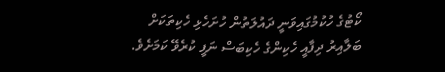ކޯޓުގެ ހުކުމުގައިވަނީ ދައުލަތުން ހުށަހެޅި ހެކިތަކަށް ބަލާއިރު ދިފާއީ ހެކިންގެ ހެކިބަސް ނަފީ ކުރެވޭ ކަމަށެވެ.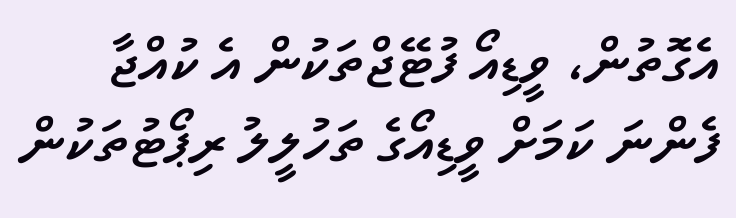އެގޮތުން، ވީޑިއޯ ފުޓޭޖްތަކުން އެ ކުއްޖާ ފެންނަ ކަމަށް ވީޑިއޯގެ ތަހުލީލު ރިޕޯޓުތަކުން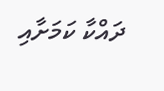ދައްކާ ކަމަށާއި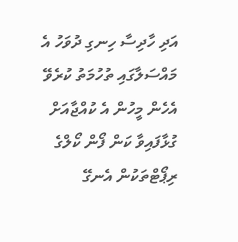އަދި ހާދިސާ ހިނގި ދުވަހު އެ މައްސަލާގައި ތުހުމަތު ކުރެވޭ އެހެން މީހުން އެ ކުއްޖާއަށް ގުޅާފައިވާ ކަން ފޯން ކޯލްގެ ރިޕޯޓްތަކުން އެނގޭ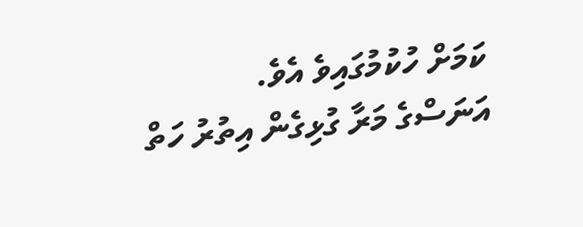ކަމަށް ހުކުމުގައިވެ އެވެ.
އަނަސްގެ މަރާ ގުޅިގެން އިތުރު ހަތް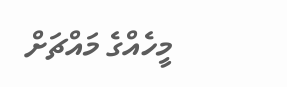މީހެއްގެ މައްޗަށް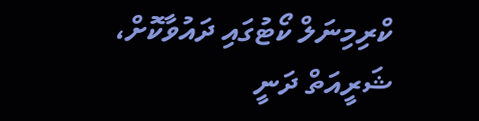ކްރިމިނަލް ކޯޓުގައި ދައުވާކޮށް، ޝަރީއަތް ދަނީ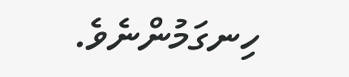ހިނގަމުންނެވެ.